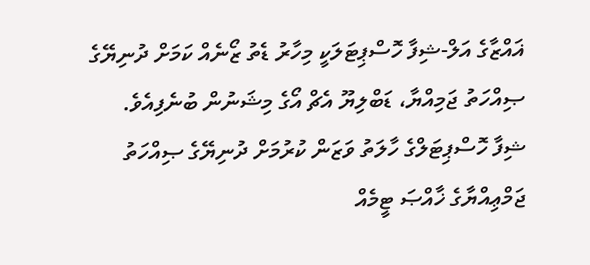ޣައްޒާގެ އަލް-ޝިފާ ހޮސްޕިޓަލަކީ މިހާރު ޑެތު ޒޯނެއް ކަމަށް ދުނިޔޭގެ ޞިއްހަތު ޖަމިއްޔާ، ޑަބްލިޔޫ އެޗް އޯގެ މިޝަނުން ބުނެފިއެވެ.
ޝިފާ ހޮސްޕިޓަލްގެ ހާލަތު ވަޒަން ކުރުމަށް ދުނިޔޭގެ ޞިއްހަތު ޖަމްޢިއްޔާގެ ޚާއްޞަ ޓީމެއް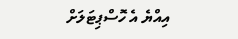އިއްޔެ އެ ހޮސްޕިޓަލަށް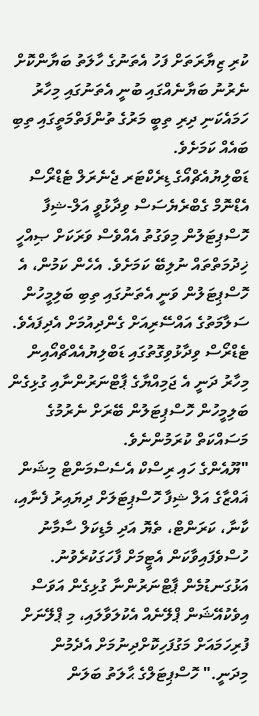ކުރި ޒިޔާރަތަށް ފަހު އެތަނުގެ ހާލަތު ބަޔާންކޮށް ނެރުނު ބަޔާނެއްގައި ބުނީ އެތަނުގައި މިހާރު ހަމައެކަނި ދިރި ތިބީ މަރުގެ ތުންފަތްމަތީގައި ތިބި ބައެއް ކަމަށެވެ.
ޑަބްލިޔުއެޗްއޯގެ ޑިރެކްޓަރ ޖެނެރަލް ޓެޑްރޯސް އެޑްނޮމް ގެބްރެޔެސަސް ވިދާޅުވީ އަލް-ޝިފާ ހޮސްޕިޓަލުން މިވަގުތު އެއްވެސް ވަރަކަށް ޞިއްހީ ޚިދުމަތްތައް ނުލިބޭ ކަމަށެވެ. އެހެން ކަމުން، އެ ހޮސްޕިޓަލުން ވަނީ އެތަނުގައި ތިބި ބަލިމީހުން ސަލާމަތުގެ އައްސޭރިއަށް ގެންދިއުމަށް އެދިފައެވެ.
ޓެޑްރޯސް ވިދާޅުވިގޮތުގައި ޑަބްލިޔުއެއްޗްއޯއިން މިހާރު ދަނީ އެ ޖަމިއްޔާގެ ޕާޓްނަރުންނާއި ގުޅިގެން ބަލިމީހުން ހޮސްޕިޓަލުން ބޭރަށް ނެރުމުގެ މަސައްކަތް ކުރަމުންނެވެ.
"ޔޫއެންގެ ހައި ރިސްކް އެސެސްމަންޓް މިޝަން ޣައްޒާގެ އަލް ޝިފާ ހޮސްޕިޓަލަށް ދިޔައިރު ފެނާއި، ކާނާ، ކަރަންޓް، ތެޔޮ އަދި މެޑިކަލް ސާމާނު ހުސްވެފައިވާކަން އެޓީމަށް ފާހަގަކުރެވުނު. އަޅުގަނޑުމެން ޕާޓްނަރުންނާ ގުޅިގެން އަވަސް އިވެކުއޭޝަން ޕްލޭނެއް އެކުލަވާލައި، މި ޕްލޭނަށް ފުރިހަމައަށް މަގުފަހިކޮށްދިނުމަށް އެދެމުން މިދަނީ." ހޮސްޕިޓަލްގެ ޙާލަތު ބަލަން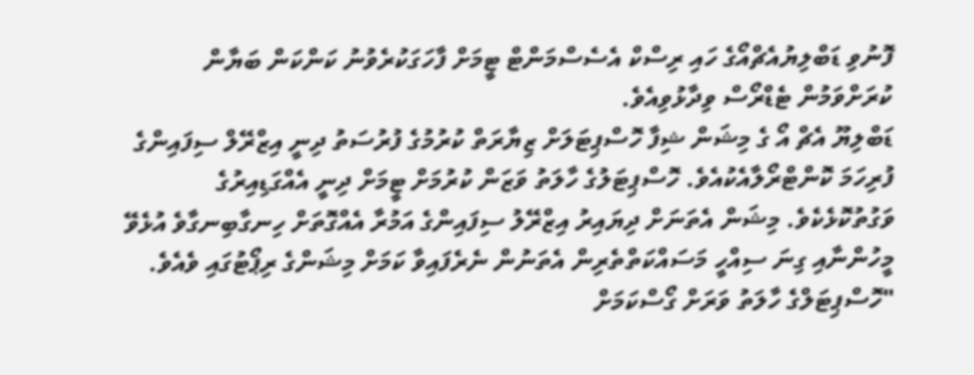ފޮނުވި ޑަބްލިޔުއެޗްއޯގެ ހައި ރިސްކް އެސެސްމަންޓް ޓީމަށް ފާހަގަކުރެވުނު ކަންކަން ބަޔާން ކުރަށްވަމުން ޓެޑްރޯސް ވިދާޅުވިއެވެ.
ޑަބްލިޔޫ އެޗް އޯ ގެ މިޝަން ޝިފާ ހޮސްޕިޓަލަށް ޒިޔާރަތް ކުރުމުގެ ފުރުސަތު ދިނީ އިޒްރޭލް ސިފައިންގެ ފުރިހަމަ ކޮންޓްރޯލާއެކުއެވެ. ހޮސްޕިޓަލުގެ ހާލަތު ވަޒަން ކުރުމަށް ޓީމަށް ދިނީ އެއްގަޑިއިރުގެ ވަގުތުކޮޅެކެވެ. މިޝަން އެތަނަށް ދިޔައިރު އިޒްރޭލު ސިފައިންގެ އަމުރާ އެއްގޮތަށް ހިނގާބިނގާވެ އުޅެވޭ މީހުންނާއި ގިނަ ސިއްހީ މަސައްކަތްތެރިން އެތަނުން ނެރެފައިވާ ކަމަށް މިޝަންގެ ރިޕޯޓުގައި ވެއެވެ.
"ހޮސްޕިޓަލްގެ ހާލަތު ވަރަށް ގޯސްކަމަށް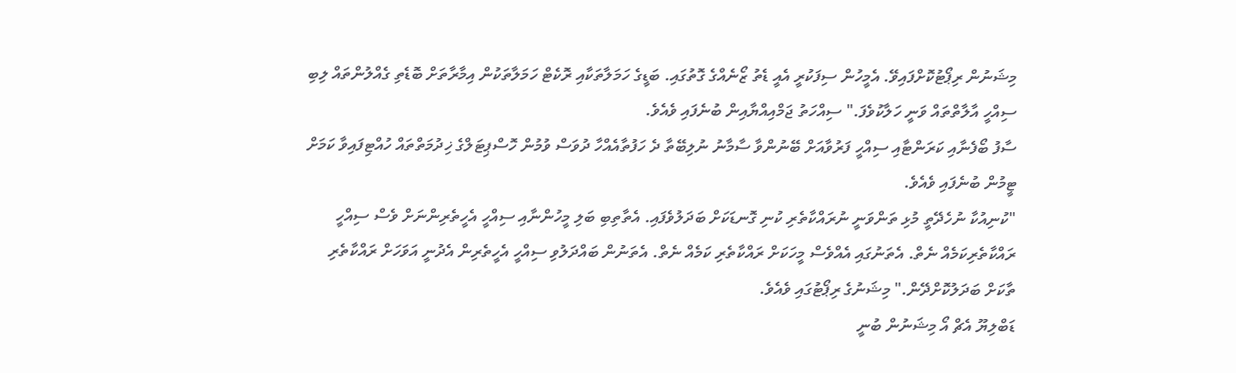މިޝަނުން ރިޕޯޓުކޮށްފައިވޭ. އެމީހުން ސިފަކުރީ އެއީ ޑެތު ޒޯނެއްގެ ގޮތުގައި. ބަޑީގެ ހަމަލާތަކާއި ރޮކެޓް ހަމަލާތަކުން އިމާރާތަށް ބޮޑެތި ގެއްލުންތައް ލިބި ސިއްހީ އާލާތްތައް ވަނީ ހަލާކުވެފަ." ސިއްހަތު ޖަމްއިއްޔާއިން ބުނެފައި ވެއެވެ.
ސާފު ބޯފެނާއި ކަރަންޓާއި ސިއްހީ ފަރުވާއަށް ބޭނުންވާ ސާމާނު ނުލިބޭތާ ދެ ހަފުތާއެއްހާ ދުވަސް ވުމުން ހޮސްޕިޓަލްގެ ޚިދުމަތްތައް ހުއްޓިފައިވާ ކަމަށް ޓީމުން ބުނެފައި ވެއެވެ.
"ކުނިއުކާ ނުހެދޭތީ މުޅި ތަންވަނީ ނުރައްކާތެރި ކުނި ގޮނޑަކަށް ބަދަލުވެފައި. އެތާތިބި ބަލި މީހުންނާއި ސިއްހީ އެހީތެރިންނަށް ވެސް ސިއްހީ ރައްކާތެރިކަމެއް ނެތް. އެތަނުގައި އެއްވެސް މީހަކަށް ރައްކާތެރި ކަމެއް ނެތް. އެތަނުން ބައްދަލުވި ސިއްހީ އެހީތެރިން އެދުނީ އަވަހަށް ރައްކާތެރި ތާކަށް ބަދަލުކޮށްދޭން." މިޝަނުގެ ރިޕޯޓުގައި ވެއެވެ.
ޑަބްލިޔޫ އެޗް އޯ މިޝަނުން ބުނީ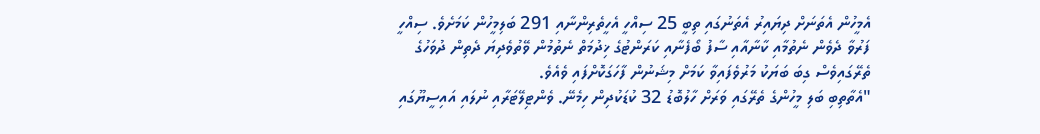އެމީހުން އެތަނަށް ދިޔައިރު އެތަނުގައި ތިބީ 25 ސިއްހީ އެހީތެރިންނާއި 291 ބަލިމީހުން ކަމަށެވެ. ސިއްހީ ފަރުވާ ދެވެން ނެތުމާއި ކާނާއާއި ސާފު ބޯފެނާއި ކަރަންޓުގެ ޚިދުމަތް ނެތުމުން ވޭތުވެދިޔަ ދެތިން ދުވަހުގެ ތެރޭގައިވެސް ގިބަ ބަޔަކު މަރުވެފައިވާ ކަމަށް މިޝަނުން ފާހަގަކޮށްފައި ވެއެވެ.
"އެތާތިބި ބަލި މީހުންގެ ތެރޭގައި ވަރަށް ހާލުބޮޑު 32 ކުޑަކުދިން ހިމެނޭ. ވެންޓިލޭޓަރާއި ނުލައި އައިސީޔޫގައި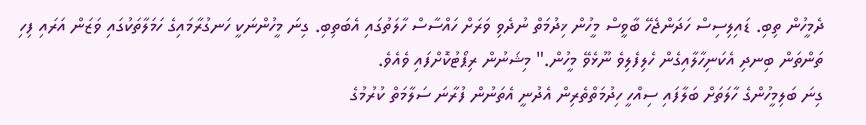ދެމީހުން ތިބި. ޑައިލިސިސް ހަދަންޖެހޭ ބާވީސް މީހުން ޚިދުމަތް ނުދެވި ވަރަށް ހައްސާސް ހާލަތުގައި އެބަތިބި. ގިނަ މީހުންނަކީ ހަނގުރާމައިގެ ހަމަލާތަކުގައި ވަޒަން އަރައި ފިހި ތަންތަން ބިނދި އެކަނިހާލާއިގެން ހެލިފެލިވެ ނޫޅެވޭ މީހުން." މިޝަނުން ރިޕޯޓުކޮށްފައި ވެއެވެ.
ގިނަ ބަލިމީހުންގެ ހާލަތަށް ބަލާފައި ސިއްހީ ހިދުމަތްތެރިން އެދުނީ އެތަނުން ފުރާނަ ސަލާމަތް ކުރުމުގެ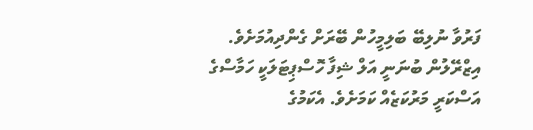ފަރުވާ ނުލިބޭ ބަލިމީހުން ބޭރަށް ގެންދިއުމަށެވެ.
އިޒްރޭލުން ބުނަނީ އަލް ޝިފާ ހޮސްޕިޓަލަކީ ހަމާސްގެ އަސްކަރީ މަރުކަޒެއް ކަމަށެވެ. އެކަމުގެ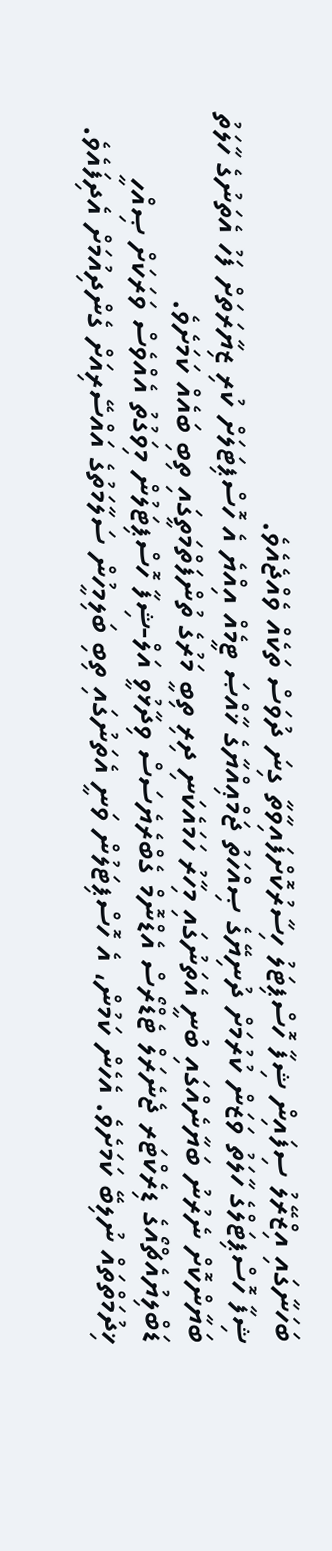ބަހަނާގައި އިޒްރޭލު ސިފައިން ޝިފާ ހޮސްޕިޓަލު ހިސާރުކޮށްފައިވާތާ ގިނަ ދުވަސް ތަކެއް ވެއްޖެއެވެ.
ޝިފާ ހޮސްޕިޓަލްގެ ހާލަތު ވަޒަން ކުރުމަށް ދުނިޔޭގެ ޞިއްހަތު ޖަމްޢިއްޔާގެ ޚާއްޞަ ޓީމެއް އިއްޔެ އެ ހޮސްޕިޓަލަށް ކުރި ޒިޔާރަތަށް ފަހު އެތަނުގެ ހާލަތު ބަޔާންކޮށް ނެރުނު ބަޔާނެއްގައި ބުނީ އެތަނުގައި މިހާރު ހަމައެކަނި ދިރި ތިބީ މަރުގެ ތުންފަތްމަތީގައި ތިބި ބައެއް ކަމަށެވެ.
ޑަބްލިޔުއެޗްއޯގެ ޑިރެކްޓަރ ޖެނެރަލް ޓެޑްރޯސް އެޑްނޮމް ގެބްރެޔެސަސް ވިދާޅުވީ އަލް-ޝިފާ ހޮސްޕިޓަލުން މިވަގުތު އެއްވެސް ވަރަކަށް ޞިއްހީ ޚިދުމަތްތައް ނުލިބޭ ކަމަށެވެ. އެހެން ކަމުން، އެ ހޮސްޕިޓަލުން ވަނީ އެތަނުގައި ތިބި ބަލިމީހުން ސަލާމަތުގެ އައްސޭރިއަށް ގެންދިއުމަށް އެދިފައެވެ.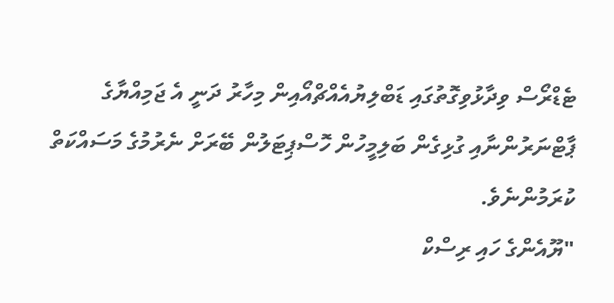ޓެޑްރޯސް ވިދާޅުވިގޮތުގައި ޑަބްލިޔުއެއްޗްއޯއިން މިހާރު ދަނީ އެ ޖަމިއްޔާގެ ޕާޓްނަރުންނާއި ގުޅިގެން ބަލިމީހުން ހޮސްޕިޓަލުން ބޭރަށް ނެރުމުގެ މަސައްކަތް ކުރަމުންނެވެ.
"ޔޫއެންގެ ހައި ރިސްކް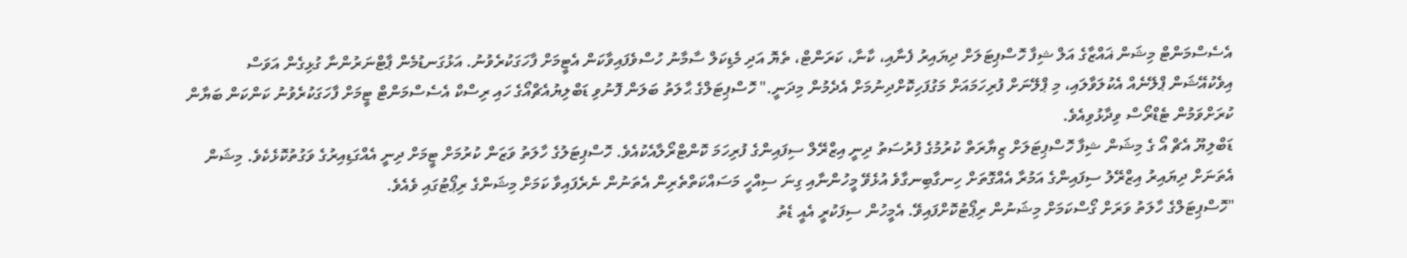އެސެސްމަންޓް މިޝަން ޣައްޒާގެ އަލް ޝިފާ ހޮސްޕިޓަލަށް ދިޔައިރު ފެނާއި، ކާނާ، ކަރަންޓް، ތެޔޮ އަދި މެޑިކަލް ސާމާނު ހުސްވެފައިވާކަން އެޓީމަށް ފާހަގަކުރެވުނު. އަޅުގަނޑުމެން ޕާޓްނަރުންނާ ގުޅިގެން އަވަސް އިވެކުއޭޝަން ޕްލޭނެއް އެކުލަވާލައި، މި ޕްލޭނަށް ފުރިހަމައަށް މަގުފަހިކޮށްދިނުމަށް އެދެމުން މިދަނީ." ހޮސްޕިޓަލްގެ ޙާލަތު ބަލަން ފޮނުވި ޑަބްލިޔުއެޗްއޯގެ ހައި ރިސްކް އެސެސްމަންޓް ޓީމަށް ފާހަގަކުރެވުނު ކަންކަން ބަޔާން ކުރަށްވަމުން ޓެޑްރޯސް ވިދާޅުވިއެވެ.
ޑަބްލިޔޫ އެޗް އޯ ގެ މިޝަން ޝިފާ ހޮސްޕިޓަލަށް ޒިޔާރަތް ކުރުމުގެ ފުރުސަތު ދިނީ އިޒްރޭލް ސިފައިންގެ ފުރިހަމަ ކޮންޓްރޯލާއެކުއެވެ. ހޮސްޕިޓަލުގެ ހާލަތު ވަޒަން ކުރުމަށް ޓީމަށް ދިނީ އެއްގަޑިއިރުގެ ވަގުތުކޮޅެކެވެ. މިޝަން އެތަނަށް ދިޔައިރު އިޒްރޭލު ސިފައިންގެ އަމުރާ އެއްގޮތަށް ހިނގާބިނގާވެ އުޅެވޭ މީހުންނާއި ގިނަ ސިއްހީ މަސައްކަތްތެރިން އެތަނުން ނެރެފައިވާ ކަމަށް މިޝަންގެ ރިޕޯޓުގައި ވެއެވެ.
"ހޮސްޕިޓަލްގެ ހާލަތު ވަރަށް ގޯސްކަމަށް މިޝަނުން ރިޕޯޓުކޮށްފައިވޭ. އެމީހުން ސިފަކުރީ އެއީ ޑެތު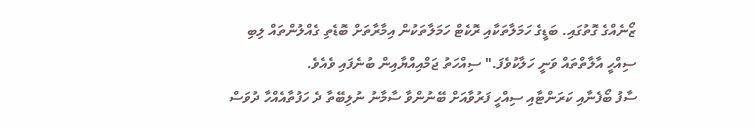ޒޯނެއްގެ ގޮތުގައި. ބަޑީގެ ހަމަލާތަކާއި ރޮކެޓް ހަމަލާތަކުން އިމާރާތަށް ބޮޑެތި ގެއްލުންތައް ލިބި ސިއްހީ އާލާތްތައް ވަނީ ހަލާކުވެފަ." ސިއްހަތު ޖަމްއިއްޔާއިން ބުނެފައި ވެއެވެ.
ސާފު ބޯފެނާއި ކަރަންޓާއި ސިއްހީ ފަރުވާއަށް ބޭނުންވާ ސާމާނު ނުލިބޭތާ ދެ ހަފުތާއެއްހާ ދުވަސް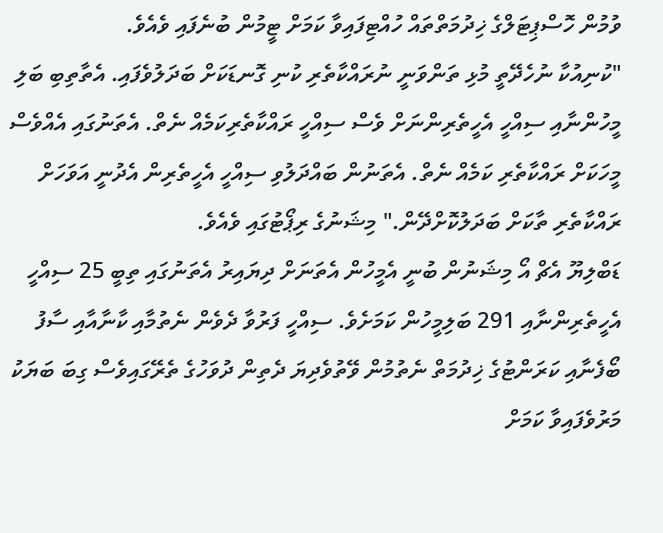ވުމުން ހޮސްޕިޓަލްގެ ޚިދުމަތްތައް ހުއްޓިފައިވާ ކަމަށް ޓީމުން ބުނެފައި ވެއެވެ.
"ކުނިއުކާ ނުހެދޭތީ މުޅި ތަންވަނީ ނުރައްކާތެރި ކުނި ގޮނޑަކަށް ބަދަލުވެފައި. އެތާތިބި ބަލި މީހުންނާއި ސިއްހީ އެހީތެރިންނަށް ވެސް ސިއްހީ ރައްކާތެރިކަމެއް ނެތް. އެތަނުގައި އެއްވެސް މީހަކަށް ރައްކާތެރި ކަމެއް ނެތް. އެތަނުން ބައްދަލުވި ސިއްހީ އެހީތެރިން އެދުނީ އަވަހަށް ރައްކާތެރި ތާކަށް ބަދަލުކޮށްދޭން." މިޝަނުގެ ރިޕޯޓުގައި ވެއެވެ.
ޑަބްލިޔޫ އެޗް އޯ މިޝަނުން ބުނީ އެމީހުން އެތަނަށް ދިޔައިރު އެތަނުގައި ތިބީ 25 ސިއްހީ އެހީތެރިންނާއި 291 ބަލިމީހުން ކަމަށެވެ. ސިއްހީ ފަރުވާ ދެވެން ނެތުމާއި ކާނާއާއި ސާފު ބޯފެނާއި ކަރަންޓުގެ ޚިދުމަތް ނެތުމުން ވޭތުވެދިޔަ ދެތިން ދުވަހުގެ ތެރޭގައިވެސް ގިބަ ބަޔަކު މަރުވެފައިވާ ކަމަށް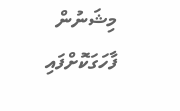މިޝަނުން ފާހަގަކޮށްފައި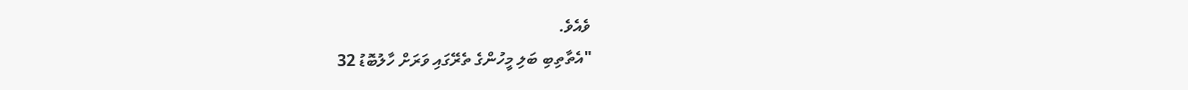ވެއެވެ.
"އެތާތިބި ބަލި މީހުންގެ ތެރޭގައި ވަރަށް ހާލުބޮޑު 32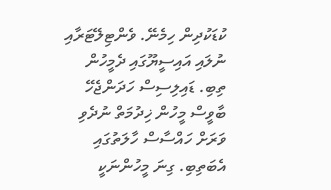ކުޑަކުދިން ހިމެނޭ. ވެންޓިލޭޓަރާއި ނުލައި އައިސީޔޫގައި ދެމީހުން ތިބި. ޑައިލިސިސް ހަދަންޖެހޭ ބާވީސް މީހުން ޚިދުމަތް ނުދެވި ވަރަށް ހައްސާސް ހާލަތުގައި އެބަތިބި. ގިނަ މީހުންނަކީ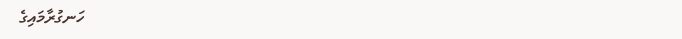ހަނގުރާމައިގެ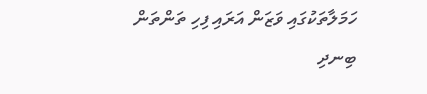ހަމަލާތަކުގައި ވަޒަން އަރައި ފިހި ތަންތަން ބިނދި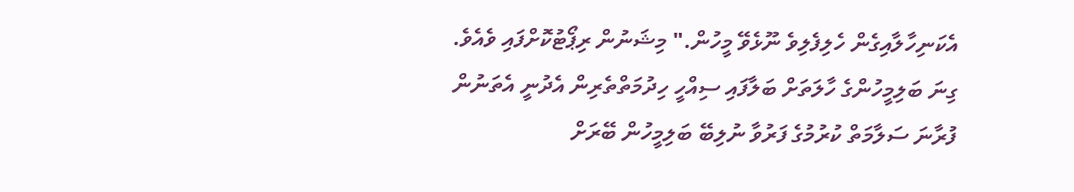އެކަނިހާލާއިގެން ހެލިފެލިވެ ނޫޅެވޭ މީހުން." މިޝަނުން ރިޕޯޓުކޮށްފައި ވެއެވެ.
ގިނަ ބަލިމީހުންގެ ހާލަތަށް ބަލާފައި ސިއްހީ ހިދުމަތްތެރިން އެދުނީ އެތަނުން ފުރާނަ ސަލާމަތް ކުރުމުގެ ފަރުވާ ނުލިބޭ ބަލިމީހުން ބޭރަށް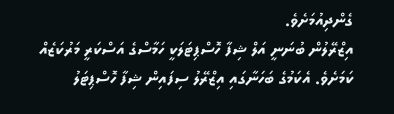ގެންދިއުމަށެވެ.
އިޒްރޭލުން ބުނަނީ އަލް ޝިފާ ހޮސްޕިޓަލަކީ ހަމާސްގެ އަސްކަރީ މަރުކަޒެއް ކަމަށެވެ. އެކަމުގެ ބަހަނާގައި އިޒްރޭލު ސިފައިން ޝިފާ ހޮސްޕިޓަލު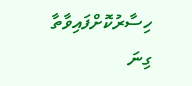ހިސާރުކޮށްފައިވާތާ ގިނަ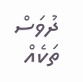ދުވަސް ތަކެއް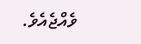ވެއްޖެއެވެ.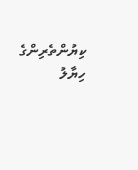ކިޔުންތެރިންގެ ހިޔާލު